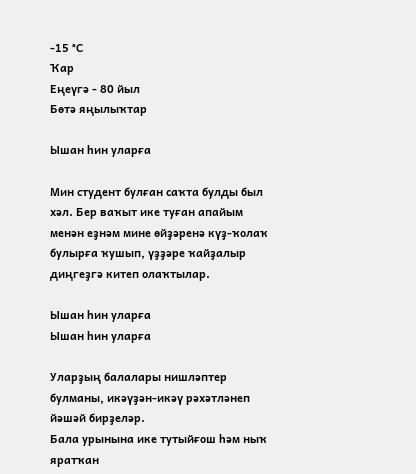-15 °С
Ҡар
Еңеүгә - 80 йыл
Бөтә яңылыҡтар

Ышан һин уларға

Мин студент булған саҡта булды был хәл. Бер ваҡыт ике туған апайым менән еҙнәм мине өйҙәренә күҙ-ҡолаҡ булырға ҡушып, үҙҙәре ҡайҙалыр диңгеҙгә китеп олаҡтылар.

Ышан һин уларға
Ышан һин уларға

Уларҙың балалары нишләптер булманы, икәүҙән-икәү рәхәтләнеп йәшәй бирҙеләр.
Бала урынына ике тутыйғош һәм ныҡ яратҡан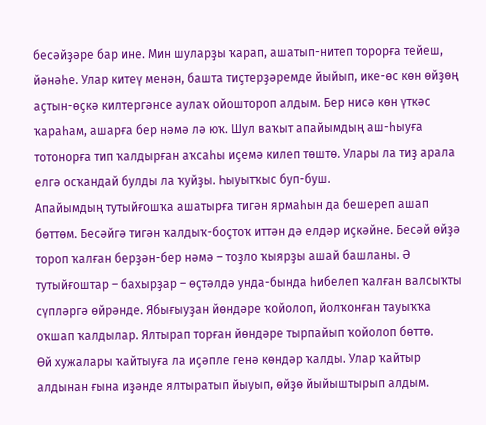бесәйҙәре бар ине. Мин шуларҙы ҡарап, ашатып-нитеп торорға тейеш, йәнәһе. Улар китеү менән, башта тиҫтерҙәремде йыйып, ике-өс көн өйҙөң аҫтын-өҫкә килтергәнсе аулаҡ ойоштороп алдым. Бер нисә көн үткәс ҡараһам, ашарға бер нәмә лә юҡ. Шул ваҡыт апайымдың аш-һыуға тотонорға тип ҡалдырған аҡсаһы иҫемә килеп төштө. Улары ла тиҙ арала елгә осҡандай булды ла ҡуйҙы. Һыуытҡыс буп-буш.
Апайымдың тутыйғошҡа ашатырға тигән ярмаһын да бешереп ашап бөттөм. Бесәйгә тигән ҡалдыҡ-боҫтоҡ иттән дә елдәр иҫкәйне. Бесәй өйҙә тороп ҡалған берҙән-бер нәмә – тоҙло ҡыярҙы ашай башланы. Ә тутыйғоштар – бахырҙар – өҫтәлдә унда-бында һибелеп ҡалған валсыҡты сүпләргә өйрәнде. Ябығыуҙан йөндәре ҡойолоп, йолҡонған тауыҡҡа оҡшап ҡалдылар. Ялтырап торған йөндәре тырпайып ҡойолоп бөттө.
Өй хужалары ҡайтыуға ла иҫәпле генә көндәр ҡалды. Улар ҡайтыр алдынан ғына иҙәнде ялтыратып йыуып, өйҙө йыйыштырып алдым.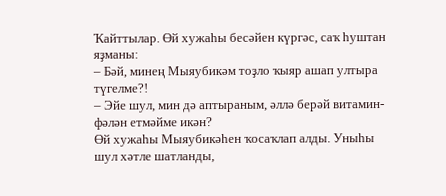Ҡайттылар. Өй хужаһы бесәйен күргәс, саҡ һуштан яҙманы:
– Бәй, минең Мыяубикәм тоҙло ҡыяр ашап ултыра түгелме?!
– Эйе шул, мин дә аптыраным, әллә берәй витамин-фәлән етмәйме икән?
Өй хужаһы Мыяубикәһен ҡосаҡлап алды. Уныһы шул хәтле шатланды,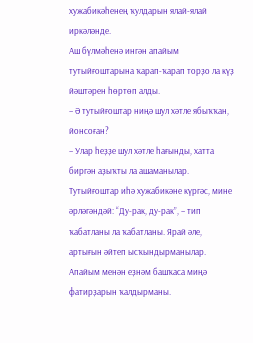хужабикәһенең ҡулдарын ялай-ялай иркәләнде.
Аш бүлмәһенә ингән апайым тутыйғоштарына ҡарап-ҡарап торҙо ла күҙ йәштәрен һөртөп алды.
– Ә тутыйғоштар ниңә шул хәтле ябыҡҡан, йонсоған?
– Улар һеҙҙе шул хәтле һағынды, хатта биргән аҙыҡты ла ашаманылар.
Тутыйғоштар иһә хужабикәне күргәс, мине әрләгәндәй: “Ду-рак, ду-рак”, – тип ҡабатланы ла ҡабатланы. Ярай әле, артығын әйтеп ысҡындырманылар.
Апайым менән еҙнәм башҡаса миңә фатирҙарын ҡалдырманы.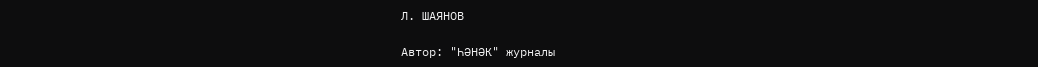Л. ШАЯНОВ

Автор: "ҺӘНӘК" журналы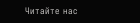Читайте нас